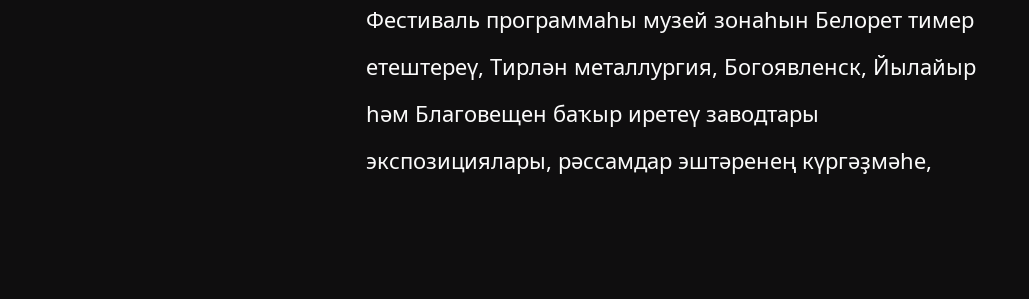Фестиваль программаһы музей зонаһын Белорет тимер етештереү, Тирлән металлургия, Богоявленск, Йылайыр һәм Благовещен баҡыр иретеү заводтары экспозициялары, рәссамдар эштәренең күргәҙмәһе,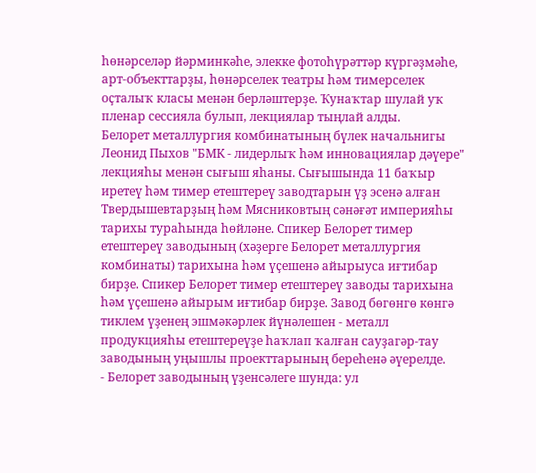һөнәрселәр йәрминкәһе, элекке фотоһүрәттәр күргәҙмәһе, арт-объекттарҙы, һөнәрселек театры һәм тимерселек оҫталыҡ класы менән берләштерҙе. Ҡунаҡтар шулай уҡ пленар сессияла булып, лекциялар тыңлай алды.
Белорет металлургия комбинатының бүлек начальнигы Леонид Пыхов "БМК - лидерлыҡ һәм инновациялар дәүере" лекцияһы менән сығыш яһаны. Сығышында 11 баҡыр иретеү һәм тимер етештереү заводтарын үҙ эсенә алған Твердышевтарҙың һәм Мясниковтың сәнәғәт империяһы тарихы тураһында һөйләне. Спикер Белорет тимер етештереү заводының (хәҙерге Белорет металлургия комбинаты) тарихына һәм үҫешенә айырыуса иғтибар бирҙе. Спикер Белорет тимер етештереү заводы тарихына һәм үҫешенә айырым иғтибар бирҙе. Завод бөгөнгө көнгә тиклем үҙенең эшмәкәрлек йүнәлешен - металл продукцияһы етештереүҙе һаҡлап ҡалған сауҙагәр-тау заводының уңышлы проекттарының береһенә әүерелде.
- Белорет заводының үҙенсәлеге шунда: ул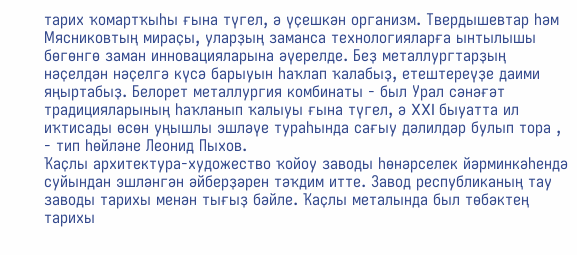тарих ҡомартҡыһы ғына түгел, ә үҫешкән организм. Твердышевтар һәм Мясниковтың мираҫы, уларҙың заманса технологияларға ынтылышы бөгөнгө заман инновацияларына әүерелде. Беҙ металлургтарҙың нәҫелдән нәҫелгә күсә барыуын һаҡлап ҡалабыҙ, етештереүҙе даими яңыртабыҙ. Белорет металлургия комбинаты - был Урал сәнәғәт традицияларының һаҡланып ҡалыуы ғына түгел, ә XXI быуатта ил иҡтисады өсөн уңышлы эшләүе тураһында сағыу дәлилдәр булып тора , - тип һөйләне Леонид Пыхов.
Ҡаҫлы архитектура-художество ҡойоу заводы һөнәрселек йәрминкәһендә суйындан эшләнгән әйберҙәрен тәҡдим итте. Завод республиканың тау заводы тарихы менән тығыҙ бәйле. Ҡаҫлы металында был төбәктең тарихы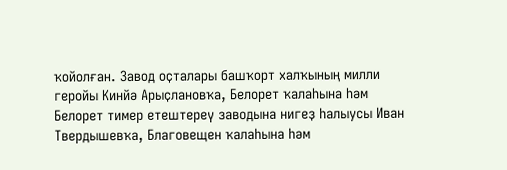ҡойолған. Завод оҫталары башҡорт халҡының милли геройы Кинйә Арыҫлановҡа, Белорет ҡалаһына һәм Белорет тимер етештереү заводына нигеҙ һалыусы Иван Твердышевҡа, Благовещен ҡалаһына һәм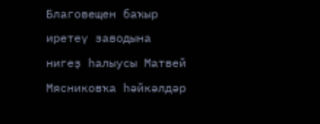Благовещен баҡыр иретеү заводына нигеҙ һалыусы Матвей Мясниковҡа һәйкәлдәр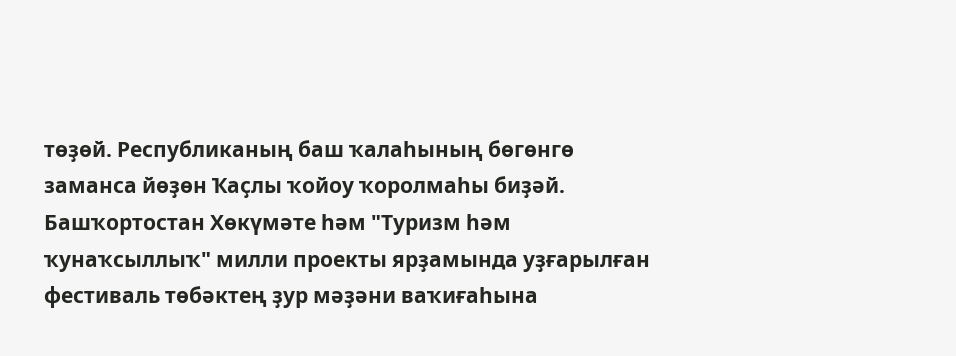төҙөй. Республиканың баш ҡалаһының бөгөнгө заманса йөҙөн Ҡаҫлы ҡойоу ҡоролмаһы биҙәй.
Башҡортостан Хөкүмәте һәм "Туризм һәм ҡунаҡсыллыҡ" милли проекты ярҙамында уҙғарылған фестиваль төбәктең ҙур мәҙәни ваҡиғаһына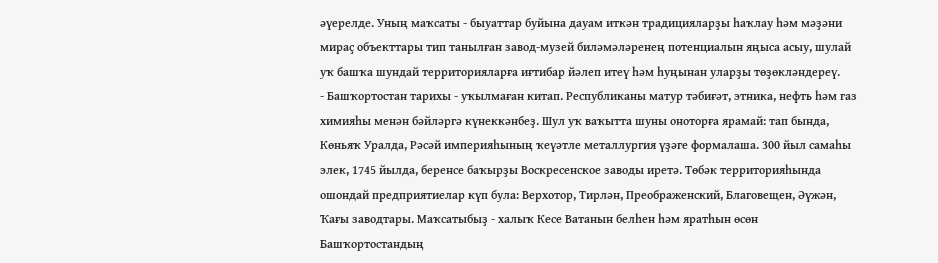әүерелде. Уның маҡсаты - быуаттар буйына дауам иткән традицияларҙы һаҡлау һәм мәҙәни мираҫ объекттары тип танылған завод-музей биләмәләренең потенциалын яңыса асыу, шулай уҡ башҡа шундай территорияларға иғтибар йәлеп итеү һәм һуңынан уларҙы төҙөкләндереү.
- Башҡортостан тарихы - уҡылмаған китап. Республиканы матур тәбиғәт, этника, нефть һәм газ химияһы менән бәйләргә күнеккәнбеҙ. Шул уҡ ваҡытта шуны оноторға ярамай: тап бында,
Көньяҡ Уралда, Рәсәй империяһының ҡеүәтле металлургия үҙәге формалаша. 300 йыл самаһы элек, 1745 йылда, беренсе баҡырҙы Воскресенское заводы иретә. Төбәк территорияһында ошондай предприятиелар күп була: Верхотор, Тирлән, Преображенский, Благовещен, Әүжән, Ҡағы заводтары. Маҡсатыбыҙ - халыҡ Кесе Ватанын белһен һәм яратһын өсөн Башҡортостандың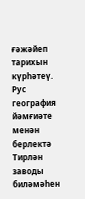ғәжәйеп тарихын күрһәтеү. Рус география йәмғиәте менән берлектә Тирлән заводы биләмәһен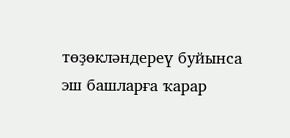төҙөкләндереү буйынса эш башларға ҡарар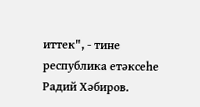иттек", - тине республика етәксеһе Радий Хәбиров.